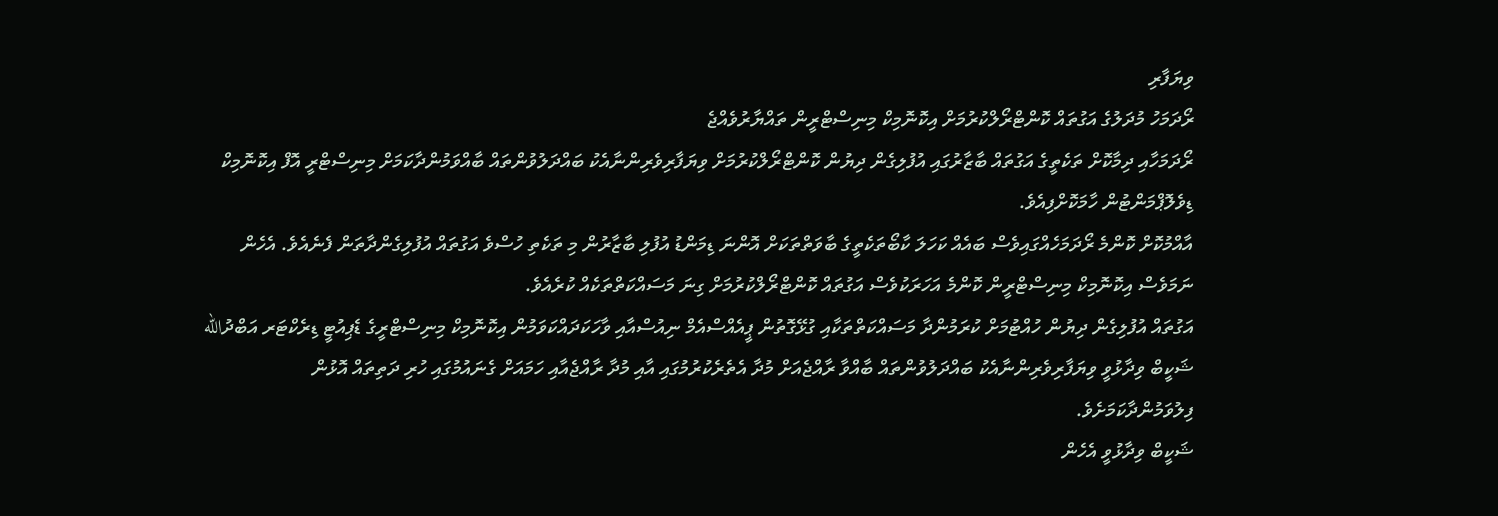ވިޔަފާރި
ރޯދަމަހު މުދަލުގެ އަގުތައް ކޮންޓްރޯލްކުރުމަށް އިކޮނޮމިކް މިނިސްޓްރީން ތައްޔާރުވެއްޖެ
ރޯދަމަހާއި ދިމާކޮށް ތަކެތީގެ އަގުތައް ބާޒާރުގައި އުފުލިގެން ދިޔުން ކޮންޓްރޯލްކުރުމަށް ވިޔަފާރިވެރިންނާއެކު ބައްދަލުވުންތައް ބާއްވަމުންދާކަމަށް މިނިސްޓްރީ އޮފް އިކޮނޮމިކް ޑިވެލޮޕްމަންޓުން ހާމަކޮށްފިއެވެ.
އާއްމުކޮށް ކޮންމެ ރޯދަމަހެއްގައިވެސް ބައެއް ކަހަލަ ކާބޯތަކެތީގެ ބާވަތްތަކަށް އޮންނަ ޑިމަންޑު އުފުލި ބާޒާރުން މި ތަކެތި ހުސްވެ އަގުތައް އުފުލިގެންދާތަން ފެނެއެވެ. އެހެން ނަމަވެސް އިކޮނޮމިކް މިނިސްޓްރީން ކޮންމެ އަހަރަކުވެސް އަގުތައް ކޮންޓްރޯލްކުރުމަށް ގިނަ މަސައްކަތްތަކެއް ކުރެއެވެ.
އަގުތައް އުފުލިގެން ދިޔުން ހުއްޓުމަށް ކުރަމުންދާ މަސައްކަތްތަކާއި ގުޅޭގޮތުން ޕީއެއްސްއެމް ނިއުސްއާއި ވާހަކަދައްކަވަމުން އިކޮނޮމިކް މިނިސްޓްރީގެ ޑެޕިއުޓީ ޑިރެކްޓަރ އަބްދުالله ޝަކީބް ވިދާޅުވީ ވިޔަފާރިވެރިންނާއެކު ބައްދަލުވުންތައް ބާއްވާ ރާއްޖެއަށް މުދާ އެތެރެކުރުމުގައި އާއި މުދާ ރާއްޖެއާއި ހަމައަށް ގެނައުމުގައި ހުރި ދަތިތައް އޮޅުން ފިލުވަމުންދާކަމަށެވެ.
ޝަކީބް ވިދާޅުވީ އެހެން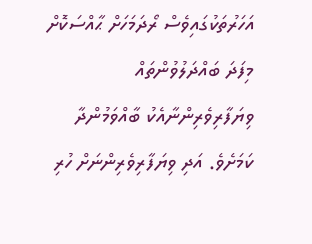އަހަރުތަކުގައިވެސް ރޯދަމަހަށް ޙާއްސަކޮށް މިފަދަ ބައްދަލުވުންތައް ވިޔަފާރިވެރިންނާއެކު ބާއްވަމުންދާ ކަމަށެވެ. އަދި ވިޔަފާރިވެރިންނަށް ހުރި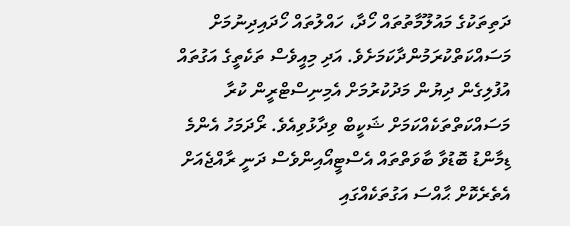ދަތިތަކުގެ މައުލޫމާތުތައް ހޯދާ، ހައްލުތައް ހޯދައިދިނުމަށް މަސައްކަތްކުރަމުންދާކަމަށެވެ. އަދި މިއީވެސް ތަކެތީގެ އަގުތައް އުފުލިގެން ދިޔުން މަދުކުރުމަށް އެމިނިސްޓްރީން ކުރާ މަސައްކަތްތަކެއްކަމަށް ޝަކީބް ވިދާޅުވިއެވެ. ރޯދަމަހު އެންމެ ޑިމާންޑު ބޮޑުވާ ބާވަތްތައް އެސްޓީއޯއިންވެސް ދަނީ ރާއްޖެއަށް އެތެރެކޮށް ޙާއްސަ އަގުތަކެއްގައި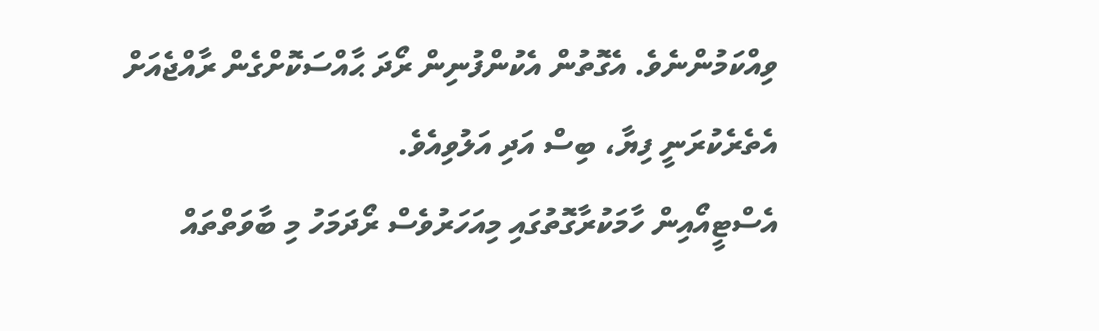ވިއްކަމުންނެވެ. އެގޮތުން އެކުންފުނިން ރޯދަ ޙާއްސަކޮށްގެން ރާއްޖެއަށް އެތެރެކުރަނީ ފިޔާ، ބިސް އަދި އަލުވިއެވެ.
އެސްޓީއޯއިން ހާމަކުރާގޮތުގައި މިއަހަރުވެސް ރޯދަމަހު މި ބާވަތްތައް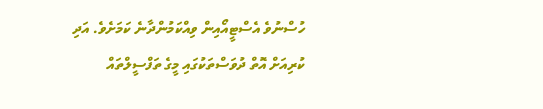ހުސްނުވެ އެސްޓީއޯއިން ވިއްކަމުންދާނެ ކަމަށެވެ. އަދި ކުރިއަށް އޮތް ދުވަސްތަކުގައި މީގެ ތަފްސީލްތައް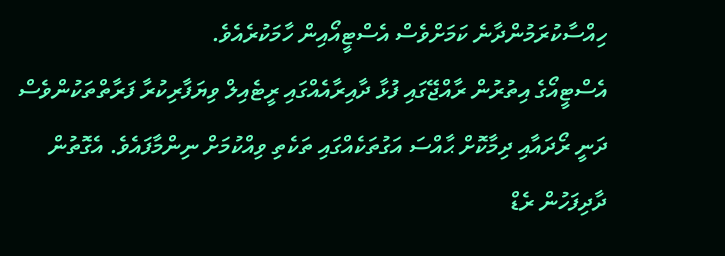ހިއްސާކުރަމުންދާނެ ކަމަށްވެސް އެސްޓީއޯއިން ހާމަކުރެއެވެ.
އެސްޓީއޯގެ އިތުރުން ރާއްޖޭގައި ފުޅާ ދާއިރާއެއްގައި ރީޓެއިލް ވިޔަފާރިކުރާ ފަރާތްތަކުންވެސް ދަނީ ރޯދައާއި ދިމާކޮށް ޙާއްސަ އަގުތަކެއްގައި ތަކެތި ވިއްކުމަށް ނިންމާފައެވެ. އެގޮތުން ދާދިފަހުން ރެޑް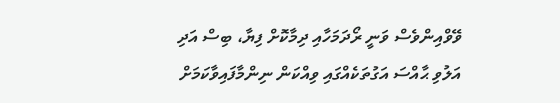ވޭވްއިންވެސް ވަނީ ރޯދަމަހާއި ދިމާކޮށް ފިޔާ، ބިސް އަދި އަލުވި ޙާއްސަ އަގުތަކެއްގައި ވިއްކަން ނިންމާފައިވާކަމަށް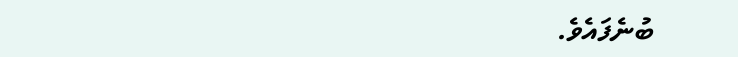ބުނެފައެވެ.